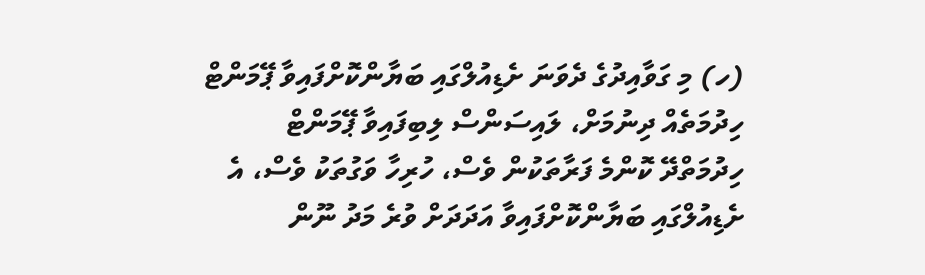(ހ) މި ގަވާއިދުގެ ދެވަނަ ށެޑިއުލްގައި ބަޔާންކޮށްފައިވާ ޕޭމަންޓް ހިދުމަތެއް ދިނުމަށް، ލައިސަންސް ލިބިފައިވާ ޕޭމަންޓް ހިދުމަތްދޭ ކޮންމެ ފަރާތަކުން ވެސް، ހުރިހާ ވަގުތަކު ވެސް، އެ ށެޑިއުލްގައި ބަޔާންކޮށްފައިވާ އަދަދަށް ވުރެ މަދު ނޫން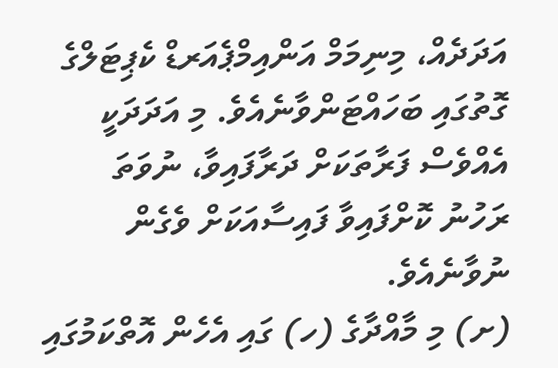އަދަދެއް، މިނިމަމް އަންއިމްޕެއަރޑް ކެޕިޓަލްގެ ގޮތުގައި ބަހައްޓަންވާނެއެވެ. މި އަދަދަކީ އެއްވެސް ފަރާތަކަށް ދަރާފައިވާ، ނުވަތަ ރަހުނު ކޮށްފައިވާ ފައިސާއަކަށް ވެގެން ނުވާނެއެވެ.
(ށ) މި މާއްދާގެ (ހ) ގައި އެހެން އޮތްކަމުގައި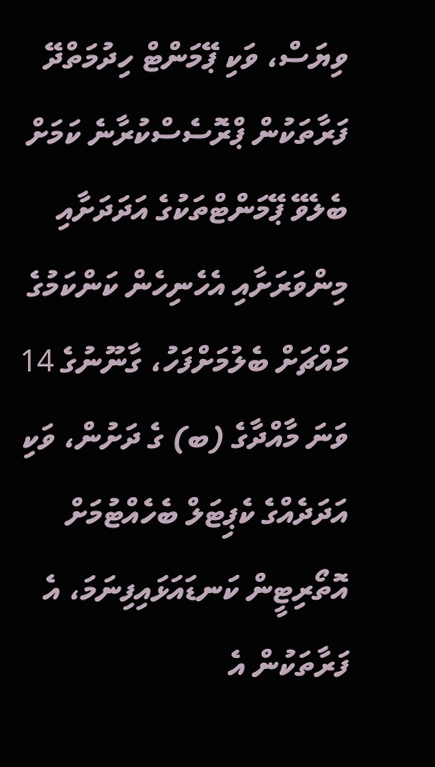ވިޔަސް، ވަކި ޕޭމަންޓް ހިދުމަތްދޭ ފަރާތަކުން ޕްރޮސެސްކުރާނެ ކަމަށް ބެލެވޭ ޕޭމަންޓްތަކުގެ އަދަދަށާއި މިންވަރަށާއި އެހެނިހެން ކަންކަމުގެ މައްޗަށް ބެލުމަށްފަހު، ގާނޫނުގެ 14 ވަނަ މާއްދާގެ (ބ) ގެ ދަށުން، ވަކި އަދަދެއްގެ ކެޕިޓަލް ބެހެއްޓުމަށް އޮތޯރިޓީން ކަނޑައަޅައިފިނަމަ، އެ ފަރާތަކުން އެ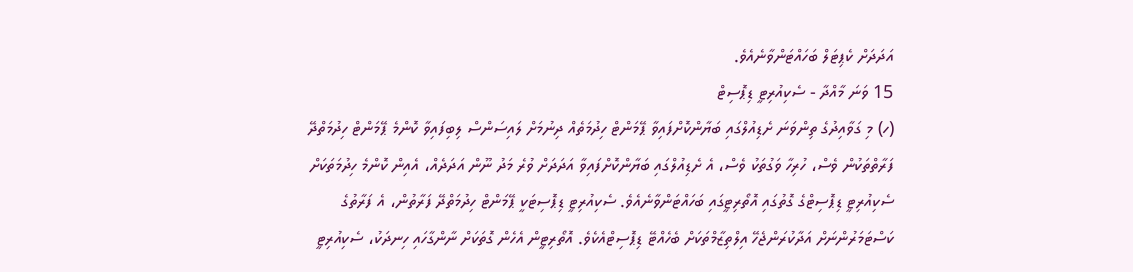އަދަދަށް ކެޕިޓަލް ބަހައްޓަންވާނެއެވެ.
15 ވަނަ މާއްދާ - ސެކިއުރިޓީ ޑިޕޮސިޓް
(ހ) މި ގަވާއިދުގެ ތިންވަނަ ށެޑިއުލްގައި ބަޔާންކޮށްފައިވާ ޕޭމަންޓް ހިދުމަތެއް ދިނުމަށް ލައިސަންސް ލިބިފައިވާ ކޮންމެ ޕޭމަންޓް ހިދުމަތްދޭ ފަރާތްތަކުން ވެސް، ހުރިހާ ވަގުތަކު ވެސް، އެ ށެޑިއުލްގައި ބަޔާންކޮށްފައިވާ އަދަދަށް ވުރެ މަދު ނޫން އަދަދެއް، އެއިން ކޮންމެ ހިދުމަތަކަށް ސެކިއުރިޓީ ޑިޕޮސިޓްގެ ގޮތުގައި އޮތޯރިޓީގައި ބަހައްޓަންވާނެއެވެ. ސެކިއުރިޓީ ޑިޕޮސިޓަކީ ޕޭމަންޓް ހިދުމަތްދޭ ފަރާތުން، އެ ފަރާތުގެ ކަސްޓަމަރުންނަށް އަދާކުރަންޖެހޭ އިލްތިޒާމްތަކަށް ބެހެއްޓޭ ޑިޕޮސިޓްއެކެވެ. އޮތޯރިޓީން އެހެން ގޮތަކަށް ނާންގާހައި ހިނދަކު، ސެކިއުރިޓީ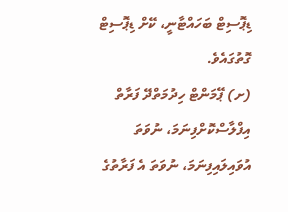ޑިޕޮސިޓް ބަހައްޓާނީ، ކޭށް ޑިޕޮސިޓް ގޮތުގައެވެ.
(ށ) ޕޭމަންޓް ހިދުމަތްދޭ ފަރާތް އިފްލާސްކޮށްފިނަމަ، ނުވަތަ އުވައިލައިފިނަމަ، ނުވަތަ އެ ފަރާތުގެ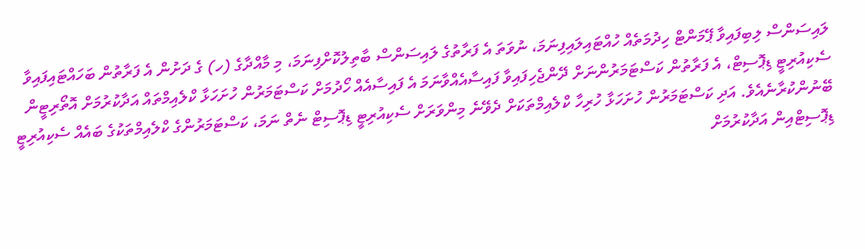ލައިސަންސް ލިބިފައިވާ ޕޭމަންޓް ހިދުމަތެއް ހުއްޓައިލައިފިނަމަ، ނުވަތަ އެ ފަރާތުގެ ލައިސަންސް ބާތިލުކޮށްފިނަމަ، މި މާއްދާގެ (ހ) ގެ ދަށުން އެ ފަރާތުން ބަހައްޓައިފައިވާ ސެކިއުރިޓީ ޑިޕޮސިޓް، އެ ފަރާތުން ކަސްޓަމަރުންނަށް ދޭންޖެހިފައިވާ ފައިސާއެއްވާނަމަ އެ ފައިސާއެއް ހޯދުމަށް ކަސްޓަމަރުން ހުށަހަޅާ ކްލެއިމްތައް އަދާކުރުމަށް އޮތޯރިޓީން ބޭނުންކުރާނެއެވެ. އަދި ކަސްޓަމަރުން ހުށަހަޅާ ހުރިހާ ކްލެއިމްތަކަށް ދެވޭނެ މިންވަރަށް ސެކިއުރިޓީ ޑިޕޮސިޓް ނެތް ނަމަ، ކަސްޓަމަރުންގެ ކްލެއިމްތަކުގެ ބައެއް ސެކިއުރިޓީ ޑިޕޮސިޓްއިން އަދާކުރުމަށް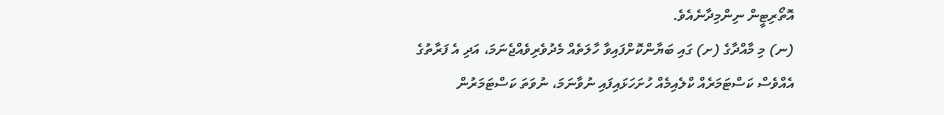އޮތޯރިޓީން ނިންމިދާނެއެވެ.
(ނ) މި މާއްދާގެ (ށ) ގައި ބަޔާންކޮށްފައިވާ ހާލަތެއް މެދުވެރިވެއްޖެނަމަ، އަދި އެ ފަރާތުގެ އެއްވެސް ކަސްޓަމަރެއް ކްލެއިމެއް ހުށަހަޅައިފައި ނުވާނަމަ، ނުވަތަ ކަސްޓަމަރުން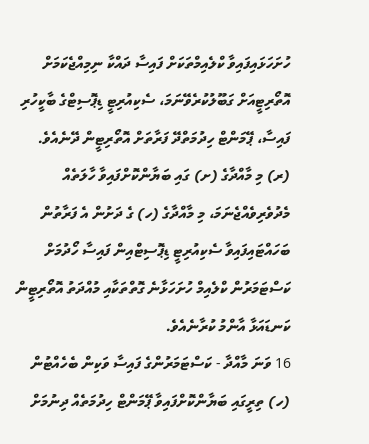ހުށަހަޅައިފައިވާ ކްލެއިމްތަކަށް ފައިސާ ދައްކާ ނިމިއްޖެކަމަށް އޮތޯރިޓީއަށް ގަބޫލުކުރެވޭނަމަ، ސެކިއުރިޓީ ޑިޕޮސިޓްގެ ބާކީހުރި ފައިސާ، ޕޭމަންޓް ހިދުމަތްދޭ ފަރާތަށް އޮތޯރިޓީން ދޭނެއެވެ.
(ރ) މި މާއްދާގެ (ށ) ގައި ބަޔާންކޮށްފައިވާ ހާލަތެއް މެދުވެރިވެއްޖެނަމަ، މި މާއްދާގެ (ހ) ގެ ދަށުން އެ ފަރާތުން ބަހައްޓައިފައިވާ ސެކިއުރިޓީ ޑިޕޮސިޓްއިން ފައިސާ ހޯދުމަށް ކަސްޓަމަރުން ކްލެއިމް ހުށަހަޅާނެ ގޮތްތަކާއި މުއްދަތު އޮތޯރިޓީން ކަނޑައަޅާ އާންމު ކުރާނެއެވެ.
16 ވަނަ މާއްދާ - ކަސްޓަމަރުންގެ ފައިސާ ވަކިން ބެހެއްޓުން
(ހ) ތިރީގައި ބަޔާންކޮށްފައިވާ ޕޭމަންޓް ހިދުމަތެއް ދިނުމަށް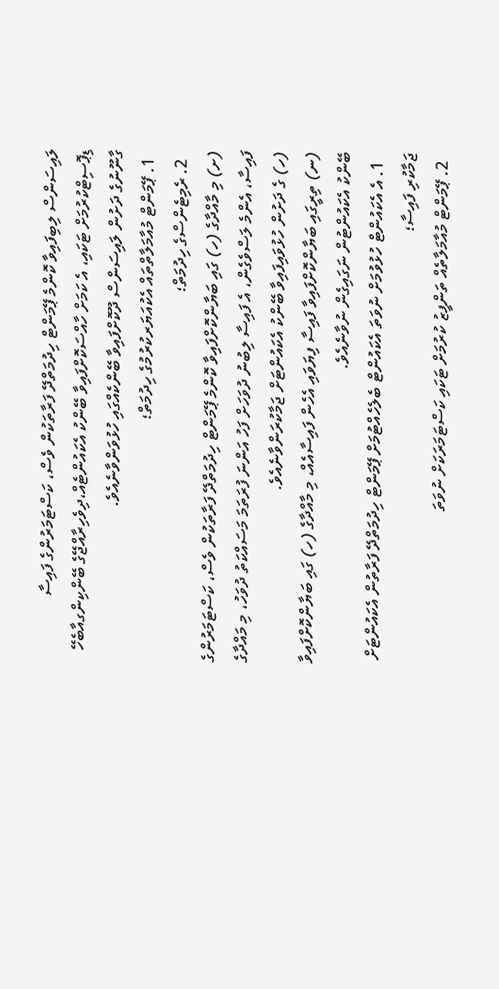ލައިސަންސް ލިބިފައިވާ ކޮންމެ ޕޭމަންޓް ހިދުމަތްދޭ ފަރާތަކުން ވެސް، ކަސްޓަމަރުންގެ ފައިސާ ޑިޕޮސިޓްކުރުމަށް ޓަކައި، އެ ކަމަށް ހާއްސަކޮށްފައިވާ ބޭންކު އެކައުންޓެއް،ދިވެހިރާއްޖޭގެ ބޭންކިންގއާބެހޭ ގާނޫނުގެ ދަށުން ލައިސަންސް ދޫކޮށްފައިވާ ބޭންކެއްގައި ހުޅުވަންވާނެއެވެ.
  1. ޕޭމަންޓް މުއާމަލާތްތައް އެކުއަޔަރކުރުމުގެ ހިދުމަތް؛
  2. ރެމިޓެންސްގެ ހިދުމަތް؛
(ށ) މި މާއްދާގެ (ހ) ގައި ބަޔާންކޮށްފައިވާ ކޮންމެ ޕޭމަންޓް ހިދުމަތްދޭ ފަރާތަކުން ވެސް، ކަސްޓަމަރުންގެ ފައިސާ، އެންމެ ލަސްވެގެން، އެ ފައިސާ ލިބުނު ދުވަހަށް ފަހު އަންނަ ފުރަތަމަ މަސައްކަތު ދުވަހު، މި މައްދާގެ (ހ) ގެ ދަށުން ހުޅުވައިފައިވާ ބޭންކު އެކައުންޓަށް ޖަމާކުރަންވާނެއެވެ.
(ނ) ތިރީގައި ބަޔާންކޮށްފައިވާ ފައިސާ ފިޔަވައި އެހެން ފައިސާއެއް، މި މާއްދާގެ (ހ) ގައި ބަޔާންކޮށްފައިވާ ބޭންކު އެކައުންޓުން ނަގައިގެން ނުވާނެއެވެ.
  1. އެ އެކައުންޓް ހުޅުވުމަށް ނުވަތަ އެކައުންޓް ބެލެހެއްޓުމަށް ޕޭމަންޓް ހިދުމަތްދޭ ފަރާތުން އެކައުންޓަށް ޖަމާކުރި ފައިސާ؛
  2. ޕޭމަންޓް މުއާމަލާތެއް ތަންފީޒު ކުރުމަށް ޓަކައި ކަސްޓަމަރަކަށް ނުވަތަ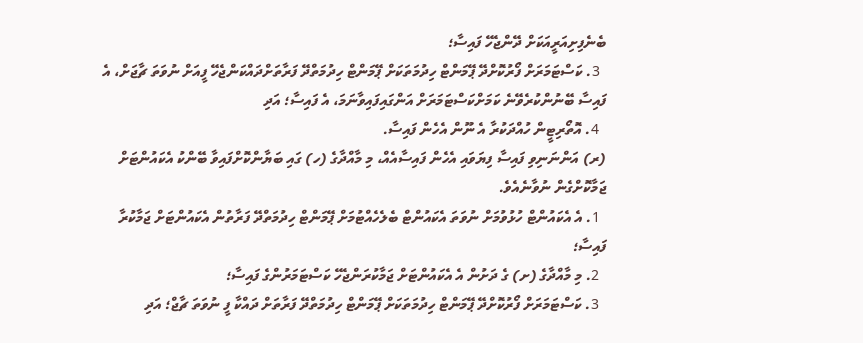ބެނެފިށިއަރީއަކަށް ދޭންޖެހޭ ފައިސާ؛
  3. ކަސްޓަމަރަށް ފޯރުކޮށްދޭ ޕޭމަންޓް ހިދުމަތަކަށް ޕޭމަންޓް ހިދުމަތްދޭ ފަރާތަށްދައްކަންޖެހޭ ފީއަށް ނުވަތަ ޗާޖަށް، އެ ފައިސާ ބޭނުންކުރެވޭނެ ކަމަށްކަސްޓަމަރަށް އަންގައިފައިވާނަމަ، އެ ފައިސާ؛ އަދި
  4. އޮތޯރިޓީން ހުއްދަކުރާ އެ ނޫން އެހެން ފައިސާ.
(ރ) އަންނަނިވި ފައިސާ ފިޔަވައި އެހެން ފައިސާއެއް، މި މާއްދާގެ (ހ) ގައި ބަޔާންކޮށްފައިވާ ބޭންކު އެކައުންޓަށް ޖަމާކޮށްގެން ނުވާނެއެވެ.
  1. އެ އެކައުންޓް ހުޅުވުމަށް ނުވަތަ އެކައުންޓް ބެލެހެއްޓުމަށް ޕޭމަންޓް ހިދުމަތްދޭ ފަރާތުން އެކައުންޓަށް ޖަމާކުރާ ފައިސާ؛
  2. މި މާއްދާގެ (ށ) ގެ ދަށުން އެ އެކައުންޓަށް ޖަމާކުރަންޖެހޭ ކަސްޓަމަރުންގެ ފައިސާ؛
  3. ކަސްޓަމަރަށް ފޯރުކޮށްދޭ ޕޭމަންޓް ހިދުމަތަކަށް ޕޭމަންޓް ހިދުމަތްދޭ ފަރާތަށް ދައްކާ ފީ ނުވަތަ ޗާޖް؛ އަދި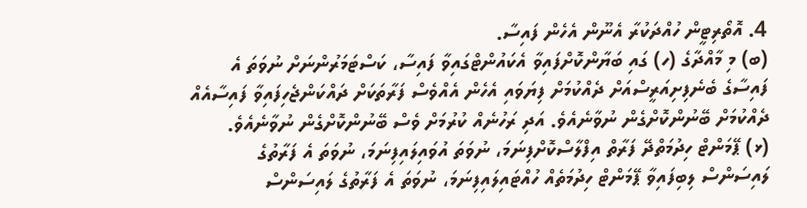4. އޮތޯރިޓީން ހުއްދަކުރާ އެނޫން އެހެން ފައިސާ.
(ބ) މި މާއްދާގެ (ހ) ގައި ބަޔާންކޮށްފައިވާ އެކައުންޓްގައިވާ ފައިސާ، ކަސްޓަމަރުންނަށް ނުވަތަ އެ ފައިސާގެ ބެނެފިށިއަރީސްއަށް ދެއްކުމަށް ފިޔަވައި އެހެން އެއްވެސް ފަރާތަކަށް ދައްކަންޖެހިފައިވާ ފައިސާއެއް ދެއްކުމަށް ބޭނުންކޮށްގެން ނުވާނެއެވެ. އަދި ރަހުނެއް ކުރުމަށް ވެސް ބޭނުންކޮށްގެން ނުވާނެއެވެ.
(ޅ) ޕޭމަންޓް ހިދުމަތްދޭ ފަރާތް އިފްލާސްކޮށްފިނަމަ، ނުވަތަ އުވައިލައިފިނަމަ، ނުވަތަ އެ ފަރާތުގެ ލައިސަންސް ލިބިފައިވާ ޕޭމަންޓް ހިދުމަތެއް ހުއްޓައިލައިފިނަމަ، ނުވަތަ އެ ފަރާތުގެ ލައިސަންސް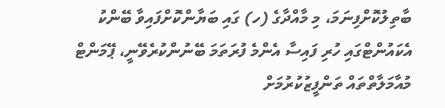ބާތިލުކޮށްފިނަމަ، މި މާއްދާގެ (ހ) ގައި ބަޔާންކޮށްފައިވާ ބޭންކު އެކައުންޓްގައި ހުރި ފައިސާ އެންމެ ފުރަތަމަ ބޭނުންކުރެވޭނީ، ޕޭމަންޓް މުއާމަލާތްތައް ތަންފީޒުކުރުމަށް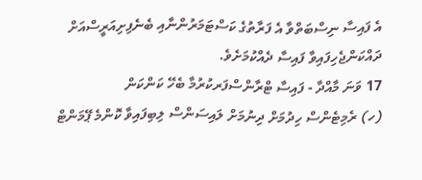އެ ފައިސާ ނިސްބަތްވާ އެ ފަރާތުގެ ކަސްޓަމަރުންނާއި ބެނެފިށިއަރީސްއަށް ދައްކަންޖެހިފައިވާ ފައިސާ ދެއްކުމަށެވެ.
17 ވަނަ މާއްދާ - ފައިސާ ޓްރާންސްފަރކުރުމާ ބެހޭ ކަންކަން
(ހ) ރެމިޓެންސް ހިދުމަށް ދިނުމަށް ލައިސަންސް ލިބިފައިވާ ކޮންމެ ޕޭމަންޓް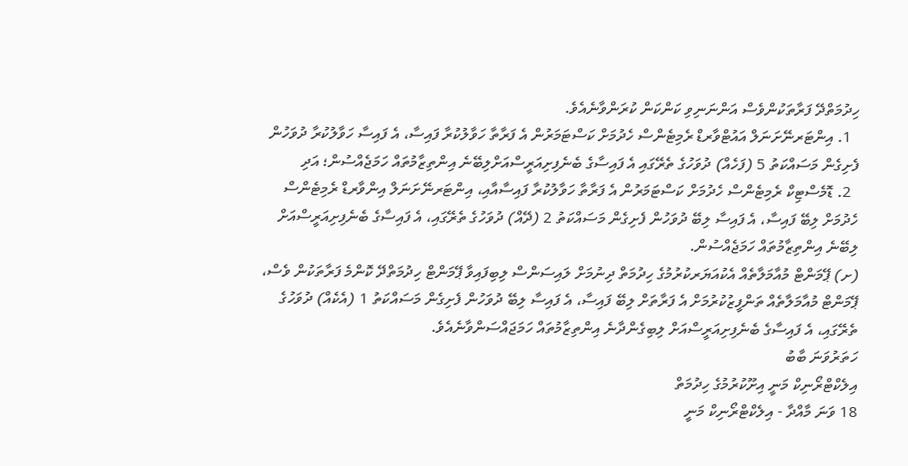ހިދުމަތްދޭ ފަރާތަކުންވެސް އަންނަނިވި ކަންކަން ކުރަންވާނެއެވެ.
  1. އިންޓަރނޭށަނަލް އައުޓްވާރޑް ރެމިޓެންސް ހެދުމަށް ކަސްޓަމަރުން އެ ފަރާތާ ހަވާލުކުރާ ފައިސާ، އެ ފައިސާ ހަވާލުކުރާ ދުވަހުން ފެށިގެން މަސައްކަތު 5 (ފަހެއް) ދުވަހުގެ ތެރޭގައި އެ ފައިސާގެ ބެނެފިށިއަރީސްއަށްލިބޭނެ އިންތިޒާމުތައް ހަމަޖެއްސުން؛ އަދި
  2. ޑޮމެސްޓިކް ރެމިޓެންސް ހެދުމަށް ކަސްޓަމަރުން އެ ފަރާތާ ހަވާލުކުރާ ފައިސާއާއި، އިންޓަރނޭށަނަލް އިންވާރޑް ރެމިޓެންސް ހެދުމަށް ލިބޭ ފައިސާ، އެ ފައިސާ ލިބޭ ދުވަހުން ފެށިގެން މަސައްކަތު 2 (ދޭއް) ދުވަހުގެ ތެރޭގައި، އެ ފައިސާގެ ބެނެފިށިއަރީސްއަށް ލިބޭނެ އިންތިޒާމުތައް ހަމަޖެއްސުން.
(ށ) ޕޭމަންޓް މުއާމަލާތެއް އެކުއަޔަރކުރުމުގެ ހިދުމަތް ދިނުމަށް ލައިސަންސް ލިބިފައިވާ ޕޭމަންޓް ހިދުމަތްދޭ ކޮންމެ ފަރާތަކުން ވެސް، ޕޭމަންޓް މުއާމަލާތެއް ތަންފީޒުކުރުމަށް އެ ފަރާތަށް ލިބޭ ފައިސާ، އެ ފައިސާ ލިބޭ ދުވަހުން ފެށިގެން މަސައްކަތު 1 (އެކެއް) ދުވަހުގެ ތެރޭގައި، އެ ފައިސާގެ ބެނެފިށިއަރީސްއަށް ލިބިގެންދާނެ އިންތިޒާމުތައް ހަމަޖައްސަންވާނެއެވެ.
ހަތަރުވަނަ ބާބު
އިލެކްޓްރޯނިކް މަނީ އިށޫކުރުމުގެ ހިދުމަތް
18 ވަނަ މާއްދާ - އިލެކްޓްރޯނިކް މަނީ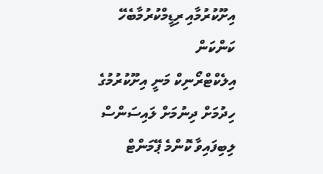އިށޫކުރުމާއި ރިޑީމްކުރުމާބެހޭ ކަންކަން
އިލެކްޓްރޯނިކް މަނީ އިށޫކުރުމުގެ ހިދުމަށް ދިނުމަށް ލައިސަންސް ލިބިފައިވާ ކޮންމެ ޕޭމަންޓް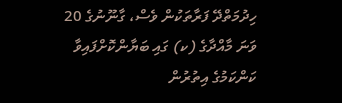ހިދުމަތްދޭ ފަރާތަކުން ވެސް، ގާނޫނުގެ 20 ވަނަ މާއްދާގެ (ކ) ގައި ބަޔާންކޮށްފައިވާ ކަންކަމުގެ އިތުރުން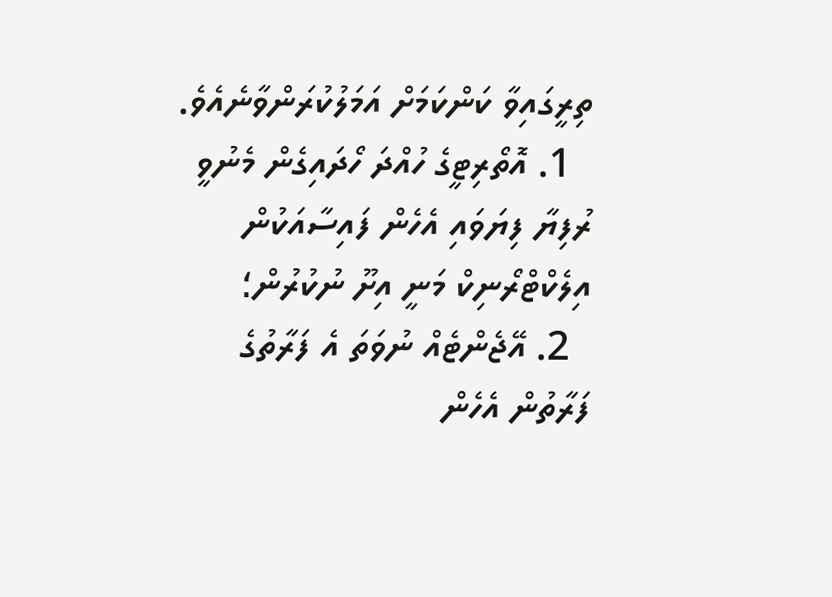ތިރީގައިވާ ކަންކަމަށް އަމަލުކުރަންވާނެއެވެ.
  1. އޮތޯރިޓީގެ ހުއްދަ ހޯދައިގެން މެނުވީ ރުފިޔާ ފިޔަވައި އެހެން ފައިސާއަކުން އިލެކްޓްރޯނިކް މަނީ އިށޫ ނުކުރުން؛
  2. އޭޖެންޓެއް ނުވަތަ އެ ފަރާތުގެ ފަރާތުން އެހެން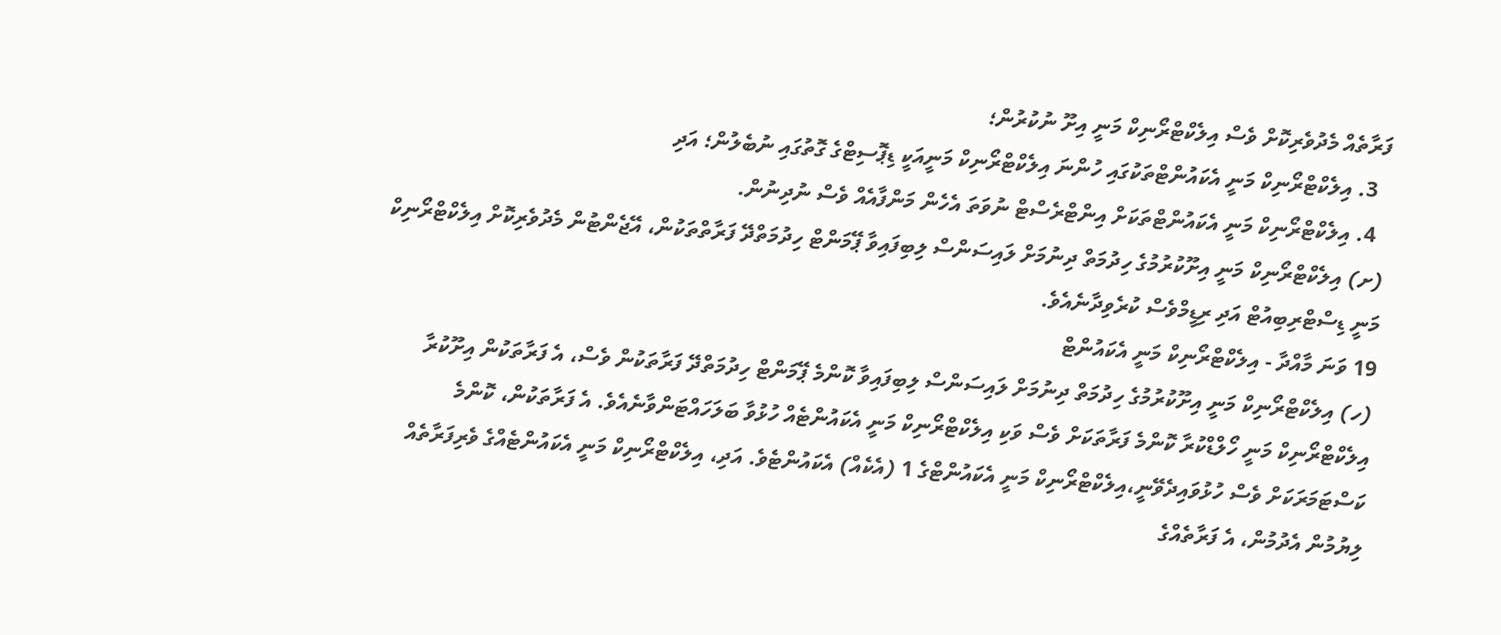ފަރާތެއް މެދުވެރިކޮށް ވެސް އިލެކްޓްރޯނިކް މަނީ އިށޫ ނުކުރުން؛
  3. އިލެކްޓްރޯނިކް މަނީ އެކައުންޓްތަކުގައި ހުންނަ އިލެކްޓްރޯނިކް މަނީއަކީ ޑިޕޮސިޓްގެ ގޮތުގައި ނުބެލުން؛ އަދި
  4. އިލެކްޓްރޯނިކް މަނީ އެކައުންޓްތަކަށް އިންޓްރެސްޓް ނުވަތަ އެހެން މަންފާއެއް ވެސް ނުދިނުން.
(ށ) އިލެކްޓްރޯނިކް މަނީ އިށޫކުރުމުގެ ހިދުމަތް ދިނުމަށް ލައިސަންސް ލިބިފައިވާ ޕޭމަންޓް ހިދުމަތްދޭ ފަރާތްތަކުން، އޭޖެންޓުން މެދުވެރިކޮށް އިލެކްޓްރޯނިކް މަނީ ޑިސްޓްރިބިއުޓް އަދި ރިޑީމްވެސް ކުރެވިދާނެއެވެ.
19 ވަނަ މާއްދާ - އިލެކްޓްރޯނިކް މަނީ އެކައުންޓް
(ހ) އިލެކްޓްރޯނިކް މަނީ އިށޫކުރުމުގެ ހިދުމަތް ދިނުމަށް ލައިސަންސް ލިބިފައިވާ ކޮންމެ ޕޭމަންޓް ހިދުމަތްދޭ ފަރާތަކުން ވެސް، އެ ފަރާތަކުން އިށޫކުރާ އިލެކްޓްރޯނިކް މަނީ ހޯލްޑްކުރާ ކޮންމެ ފަރާތަކަށް ވެސް ވަކި އިލެކްޓްރޯނިކް މަނީ އެކައުންޓެއް ހުޅުވާ ބަލަހައްޓަންވާނެއެވެ. އެ ފަރާތަކުން، ކޮންމެ ކަސްޓަމަރަކަށް ވެސް ހުޅުވައިދެވޭނީ،އިލެކްޓްރޯނިކް މަނީ އެކައުންޓްގެ 1 (އެކެއް) އެކައުންޓެވެ. އަދި، އިލެކްޓްރޯނިކް މަނީ އެކައުންޓެއްގެ ވެރިފަރާތެއް ލިޔުމުން އެދުމުން، އެ ފަރާތެއްގެ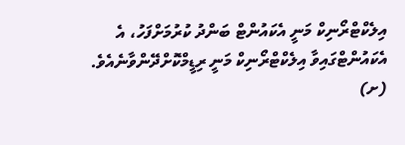އިލެކްޓްރޯނިކް މަނީ އެކައުންޓް ބަންދު ކުރުމަށްފަހު، އެ އެކައުންޓްގައިވާ އިލެކްޓްރޯނިކް މަނީ ރިޑީމްކޮށްދޭންވާނެއެވެ.
(ށ)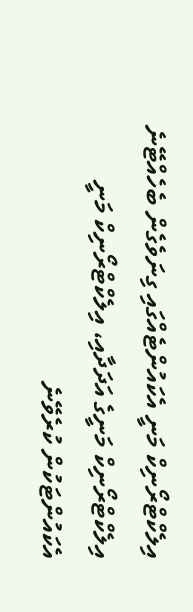އިލެކްޓްރޯނިކް މަނީ އެކައުންޓެއްގައި ގިނަވެގެން ބެހެއްޓޭނެ އިލެކްޓްރޯނިކް މަނީގެ އަދަދާއި، އިލެކްޓްރޯނިކް މަނީ އެކައުންޓަކުން ކުރެވޭނެ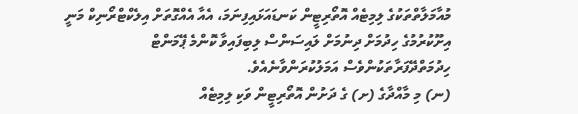މުއާމަލާތްތަކުގެ ލިމިޓެއް އޮތޯރިޓީން ކަނޑައަޅައިފިނަމަ، އެއާ އެއްގޮތަށް އިލެކްޓްރޯނިކް މަނީ އިށޫކުރުމުގެ ހިދުމަށް ދިނުމަށް ލައިސަންސް ލިބިފައިވާ ކޮންމެ ޕޭމަންޓް ހިދުމަތްދޭފަރާތަކުންވެސް އަމަލުކުރަންވާނެއެވެ.
(ނ) މި މާއްދާގެ (ށ) ގެ ދަށުން އޮތޯރިޓީން ވަކި ލިމިޓެއް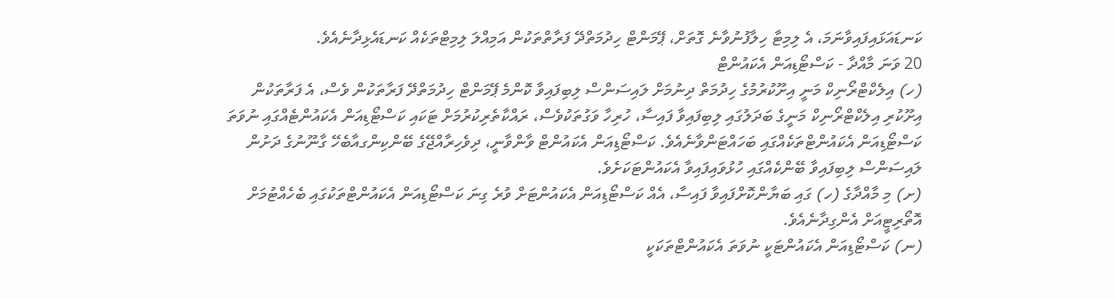ކަނޑައަޅައިފައިވާނަމަ، އެ ލިމިޓާ ހިލާފުނުވާނެ ގޮތަށް، ޕޭމަންޓް ހިދުމަތްދޭ ފަރާތްތަކުން އަމިއްލަ ލިމިޓްތަކެއް ކަނޑައެޅިދާނެއެވެ.
20 ވަނަ މާއްދާ - ކަސްޓޯޑިއަން އެކައުންޓް
(ހ) އިލެކްޓްރޯނިކް މަނީ އިށޫކުރުމުގެ ހިދުމަތް ދިނުމަށް ލައިސަންސް ލިބިފައިވާ ކޮންމެ ޕޭމަންޓް ހިދުމަތްދޭ ފަރާތަކުން ވެސް، އެ ފަރާތަކުން އިށޫކުރި އިލެކްޓްރޯނިކް މަނީގެ ބަދަލުގައި ލިބިފައިވާ ފައިސާ، ހުރިހާ ވަގުތަކުވެސް، ރައްކާތެރިކުރުމަށް ޓަކައި ކަސްޓޯޑިއަން އެކައުންޓެއްގައި ނުވަތަ ކަސްޓޯޑިއަން އެކައުންޓްތަކެއްގައި ބަހައްޓަންވާނެއެވެ. ކަސްޓޯޑިއަން އެކައުންޓް ވާންވާނީ، ދިވެހިރާއްޖޭގެ ބޭންކިންގއާބެހޭ ގާނޫނުގެ ދަށުން ލައިސަންސް ލިބިފައިވާ ބޭންކެއްގައި ހުޅުވައިފައިވާ އެކައުންޓަކަށެވެ.
(ށ) މި މާއްދާގެ (ހ) ގައި ބަޔާންކޮށްފައިވާ ފައިސާ، އެއް ކަސްޓޯޑިއަން އެކައުންޓަށް ވުރެ ގިނަ ކަސްޓޯޑިއަން އެކައުންޓްތަކުގައި ބެހެއްޓުމަށް އޮތޯރިޓީއަށް އެންގިދާނެއެވެ.
(ނ) ކަސްޓޯޑިއަން އެކައުންޓަކީ ނުވަތަ އެކައުންޓްތަކަކީ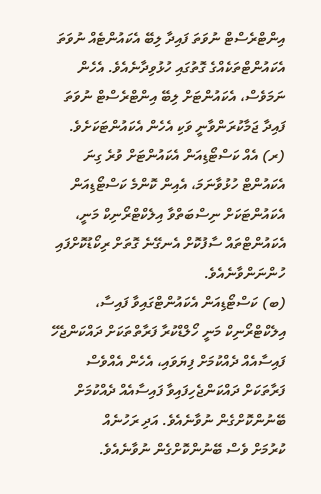އިންޓްރެސްޓް ނުވަތަ ފައިދާ ލިބޭ އެކައުންޓެއް ނުވަތަ އެކައުންޓްތަކެއްގެ ގޮތުގައި ހުޅުވިދާނެއެވެ. އެހެން ނަމަވެސް، އެކައުންޓަށް ލިބޭ އިންޓްރެސްޓް ނުވަތަ ފައިދާ ޖަމާކުރަންވާނީ ވަކި އެހެން އެކައުންޓަކަށެވެ.
(ރ) އެއް ކަސްޓޯޑިއަން އެކައުންޓަށް ވުރެ ގިނަ އެކައުންޓް ހުޅުވާނަމަ، އެއިން ކޮންމެ ކަސްޓޯޑިއަން އެކައުންޓަކަށް ނިސްބަތްވާ އިލެކްޓްރޯނިކް މަނީ، އެކައުންޓްތައް ސާފުކޮށް އެނގޭނެ ގޮތަށް ރިކޯޑުކޮށްފައި ހުންނަންވާނެއެވެ.
(ބ) ކަސްޓޯޑިއަން އެކައުންޓްގައިވާ ފައިސާ، އިލެކްޓްރޯނިކް މަނީ ހޯލްޑްކުރާ ފަރާތްތަކަށް ދައްކަންޖެހޭ ފައިސާއެއް ދެއްކުމަށް ފިޔަވައި، އެހެން އެއްވެސް ފަރާތަކަށް ދައްކަންޖެހިފައިވާ ފައިސާއެއް ދެއްކުމަށް ބޭނުންކޮށްގެން ނުވާނެއެވެ. އަދި ރަހުނެއް
ކުރުމަށް ވެސް ބޭނުންކޮށްގެން ނުވާނެއެވެ.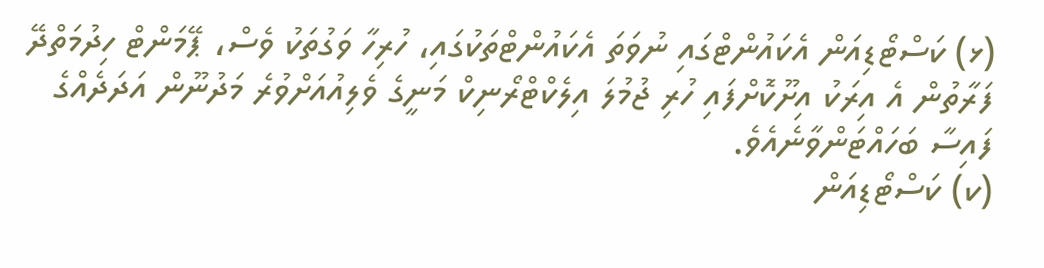(ޅ) ކަސްޓޯޑިއަން އެކައުންޓްގައި ނުވަތަ އެކައުންޓްތަކުގައި، ހުރިހާ ވަގުތަކު ވެސް، ޕޭމަންޓް ހިދުމަތްދޭ ފަރާތުން އެ އިރަކު އިށޫކޮށްފައި ހުރި ޖުމުލަ އިލެކްޓްރޯނިކް މަނީގެ ވެލިއުއަށްވުރެ މަދުނޫން އަދަދެއްގެ ފައިސާ ބަހައްޓަންވާނެއެވެ.
(ކ) ކަސްޓޯޑިއަން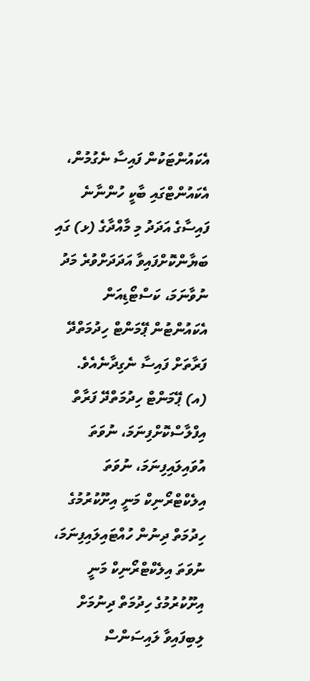އެކައުންޓަކުން ފައިސާ ނެގުމުން، އެކައުންޓްގައި ބާކީ ހުންނާނެ ފައިސާގެ އަދަދު މި މާއްދާގެ (ޅ) ގައި ބަޔާންކޮށްފައިވާ އަދަދަށްވުރެ މަދު ނުވާނަމަ، ކަސްޓޯޑިއަން އެކައުންޓުން ޕޭމަންޓް ހިދުމަތްދޭ ފަރާތަށް ފައިސާ ނެގިދާނެއެވެ.
(އ) ޕޭމަންޓް ހިދުމަތްދޭ ފަރާތް އިފްލާސްކޮށްފިނަމަ، ނުވަތަ އުވައިލައިފިނަމަ، ނުވަތަ އިލެކްޓްރޯނިކް މަނީ އިށޫކުރުމުގެ ހިދުމަތް ދިނުން ހުއްޓައިލައިފިނަމަ، ނުވަތަ އިލެކްޓްރޯނިކް މަނީ އިށޫކުރުމުގެ ހިދުމަތް ދިނުމަށް ލިބިފައިވާ ލައިސަންސް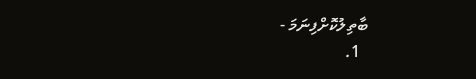ބާތިލުކޮށްފިނަމަ -
  1.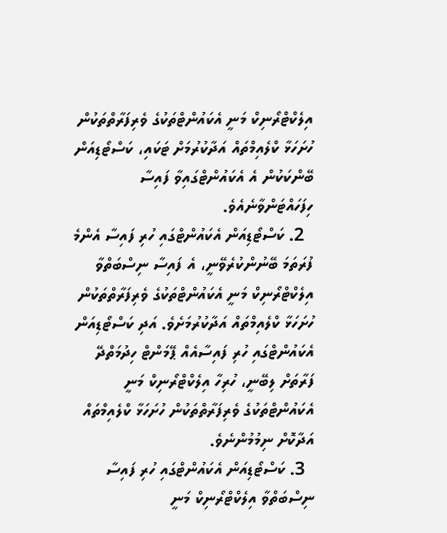އިލެކްޓްރޯނިކް މަނީ އެކައުންޓްތަކުގެ ވެރިފަރާތްތަކުން ހުށަހަޅާ ކްލެއިމްތައް އަދާކުރުމަށް ޓަކައި، ކަސްޓޯޑިއަން ބޭންކަކުން އެ އެކައުންޓްގައިވާ ފައިސާ ހިފަހައްޓަންވާނެއެވެ.
  2. ކަސްޓޯޑިއަން އެކައުންޓްގައި ހުރި ފައިސާ އެންމެ ފުރަތަމަ ބޭނުންކުރެވޭނީ، އެ ފައިސާ ނިސްބަތްވާ އިލެކްޓްރޯނިކް މަނީ އެކައުންޓްތަކުގެ ވެރިފަރާތްތަކުން ހުށަހަޅާ ކްލެއިމްތައް އަދާކުރުމަށެވެ. އަދި ކަސްޓޯޑިއަން އެކައުންޓްގައި ހުރި ފައިސާއެއް ޕޭމަންޓް ހިދުމަތްދޭ ފަރާތަށް ލިބޭނީ، ހުރިހާ އިލެކްޓްރޯނިކް މަނީ އެކައުންޓްތަކުގެ ވެރިފަރާތްތަކުން ހުށަހަޅާ ކްލެއިމްތައް އަދާކޮށް ނިމުމުންނެވެ.
  3. ކަސްޓޯޑިއަން އެކައުންޓްގައި ހުރި ފައިސާ ނިސްބަތްވާ އިލެކްޓްރޯނިކް މަނީ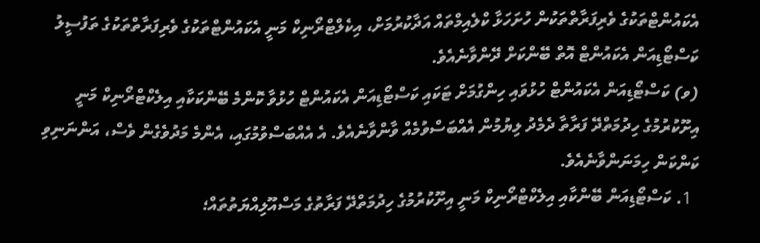އެކައުންޓްތަކުގެ ވެރިފަރާތްތަކުން ހުށަހަޅާ ކްލެއިމްތައް އަދާކުރުމަށް، އިކެލްޓްރޯނިކް މަނީ އެކައުންޓްތަކުގެ ވެރިފަރާތްތަކުގެ ތަފުސީލު ކަސްޓޯޑިއަން އެކައުންޓް އޮތް ބޭންކަށް ދޭންވާނެއެވެ.
(ވ) ކަސްޓޯޑިއަން އެކައުންޓް ހުޅުވައި ހިންގުމަށް ޓަކައި ކަސްޓޯޑިއަން އެކައުންޓް ހުޅުވާ ކޮންމެ ބޭންކަކާއި އިލެކްޓްރޯނިކް މަނީ އިށޫކުރުމުގެ ހިދުމަތްދޭ ފަރާތާ ދެމެދު ލިޔުމުން އެއްބަސްވުމެއް ވާންވާނެއެވެ. އެ އެއްބަސްވުމުގައި، އެންމެ މަދުވެގެން ވެސް، އަންނަނިވި ކަންކަން ހިމަނަންވާނެއެވެ.
  1. ކަސްޓޯޑިއަން ބޭންކާއި އިލެކްޓްރޯނިކް މަނީ އިށޫކުރުމުގެ ހިދުމަތްދޭ ފަރާތުގެ މަސްއޫލިއްޔަތުތައް؛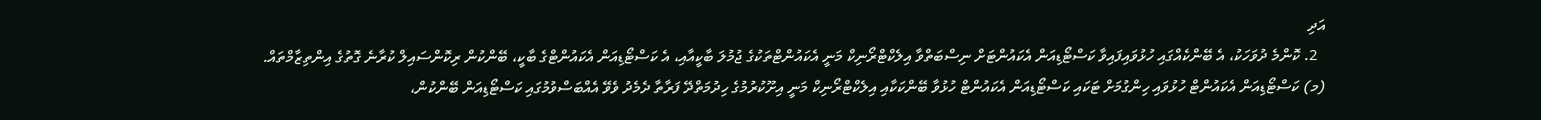އަދި
  2. ކޮންމެ ދުވަހަކު، އެ ބޭންކެއްގައި ހުޅުވައިފައިވާ ކަސްޓޯޑިއަން އެކައުންޓަށް ނިސްބަތްވާ އިލެކްޓްރޯނިކް މަނީ އެކައުންޓްތަކުގެ ޖުމުލަ ބާކީއާއި، އެ ކަސްޓޯޑިއަން އެކައުންޓްގެ ބާކީ، ބޭންކުން ރިކޮންސައިލް ކުރާނެ ގޮތުގެ އިންތިޒާމްތައް.
(މ) ކަސްޓޯޑިއަން އެކައުންޓް ހުޅުވައި ހިންގުމަށް ޓަކައި ކަސްޓޯޑިއަން އެކައުންޓް ހުޅުވާ ބޭންކަކާއި އިލެކްޓްރޯނިކް މަނީ އިށޫކުރުމުގެ ހިދުމަތްދޭ ފަރާތާ ދެމެދު ވެވޭ އެއްބަސްވުމުގައި ކަސްޓޯޑިއަން ބޭންކުން،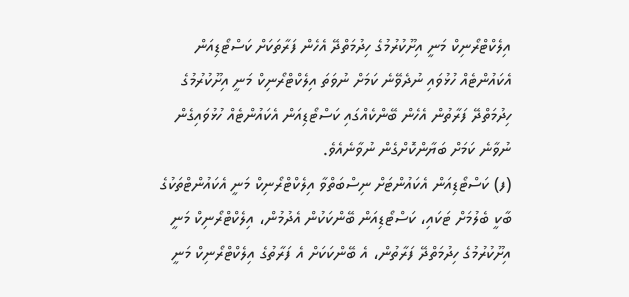އިލެކްޓްރޯނިކް މަނީ އިށޫކުރުމުގެ ހިދުމަތްދޭ އެހެން ފަރާތަކަށް ކަސްޓޯޑިއަން އެކައުންޓެއް ހުޅުވައި ނުދެވޭނެ ކަމަށް ނުވަތަ އިލެކްޓްރޯނިކް މަނީ އިށޫކުރުމުގެ ހިދުމަތްދޭ ފަރާތުން އެހެން ބޭންކެއްގައި ކަސްޓޯޑިއަން އެކައުންޓެއް ހުޅުވައިގެން ނުވާނެ ކަމަށް ބަޔާންކޮށްގެން ނުވާނެއެވެ.
(ފ) ކަސްޓޯޑިއަން އެކައުންޓަށް ނިސްބަތްވާ އިލެކްޓްރޯނިކް މަނީ އެކައުންޓްތަކުގެ ބާކީ ބެލުމަށް ޓަކައި، ކަސްޓޯޑިއަން ބޭންކަކުން އެދުމުން، އިލެކްޓްރޯނިކް މަނީ އިށޫކުރުމުގެ ހިދުމަތްދޭ ފަރާތުން، އެ ބޭންކަކަށް އެ ފަރާތުގެ އިލެކްޓްރޯނިކް މަނީ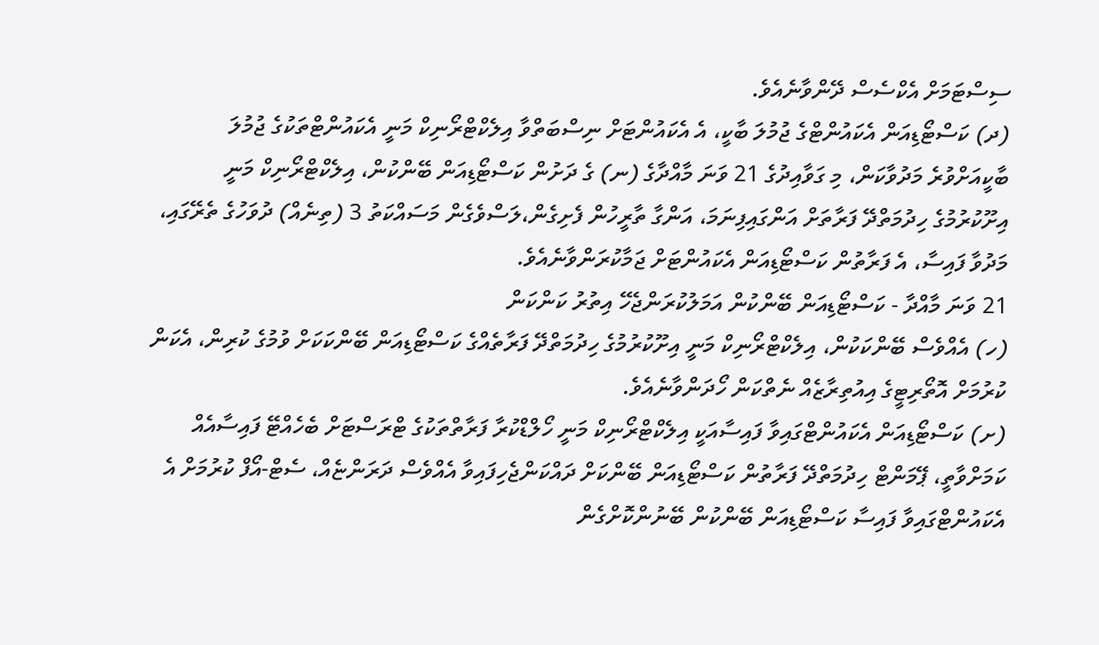ސިސްޓަމަށް އެކްސެސް ދޭންވާނެއެވެ.
(ދ) ކަސްޓޯޑިއަން އެކައުންޓްގެ ޖުމުލަ ބާކީ، އެ އެކައުންޓަށް ނިސްބަތްވާ އިލެކްޓްރޯނިކް މަނީ އެކައުންޓްތަކުގެ ޖުމުލަ ބާކީއަށްވުރެ މަދުވާކަން، މި ގަވާއިދުގެ 21 ވަނަ މާއްދާގެ (ނ) ގެ ދަށުން ކަސްޓޯޑިއަން ބޭންކުން، އިލެކްޓްރޯނިކް މަނީ އިށޫކުރުމުގެ ހިދުމަތްދޭ ފަރާތަށް އަންގައިފިނަމަ، އަންގާ ތާރީހުން ފެށިގެން،ލަސްވެގެން މަސައްކަތު 3 (ތިނެއް) ދުވަހުގެ ތެރޭގައި، މަދުވާ ފައިސާ، އެ ފަރާތުން ކަސްޓޯޑިއަން އެކައުންޓަށް ޖަމާކުރަންވާނެއެވެ.
21 ވަނަ މާއްދާ - ކަސްޓޯޑިއަން ބޭންކުން އަމަލުކުރަންޖެހޭ އިތުރު ކަންކަން
(ހ) އެއްވެސް ބޭންކަކުން، އިލެކްޓްރޯނިކް މަނީ އިށޫކުރުމުގެ ހިދުމަތްދޭ ފަރާތެއްގެ ކަސްޓޯޑިއަން ބޭންކަކަށް ވުމުގެ ކުރިން، އެކަން ކުރުމަށް އޮތޯރިޓީގެ އިއުތިރާޒެއް ނެތްކަން ހޯދަންވާނެއެވެ.
(ށ) ކަސްޓޯޑިއަން އެކައުންޓްގައިވާ ފައިސާއަކީ އިލެކްޓްރޯނިކް މަނީ ހޯލްޑްކުރާ ފަރާތްތަކުގެ ޓްރަސްޓަށް ބެހެއްޓޭ ފައިސާއެއް ކަމަށްވާތީ، ޕޭމަންޓް ހިދުމަތްދޭ ފަރާތުން ކަސްޓޯޑިއަން ބޭންކަށް ދައްކަންޖެހިފައިވާ އެއްވެސް ދަރަންޏެއް، ސެޓް-އޯފް ކުރުމަށް އެ އެކައުންޓްގައިވާ ފައިސާ ކަސްޓޯޑިއަން ބޭންކުން ބޭނުންކޮށްގެން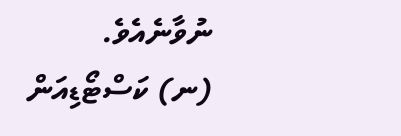ނުވާނެއެވެ.
(ނ) ކަސްޓޯޑިއަން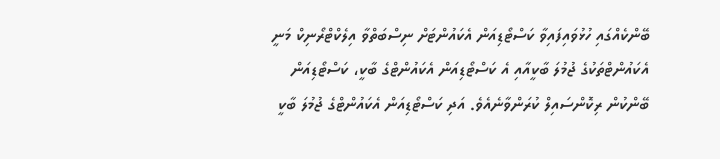ބޭންކެއްގައި ހުޅުވައިފައިވާ ކަސްޓޯޑިއަން އެކައުންޓަށް ނިސްބަތްވާ އިލެކްޓްރޯނިކް މަނީ އެކައުންޓްތަކުގެ ޖުމުލަ ބާކީއާއި އެ ކަސްޓޯޑިއަން އެކައުންޓްގެ ބާކީ، ކަސްޓޯޑިއަން ބޭންކުން ރިކޮންސައިލް ކުރަންވާނެއެވެ. އަދި ކަސްޓޯޑިއަން އެކައުންޓްގެ ޖުމުލަ ބާކީ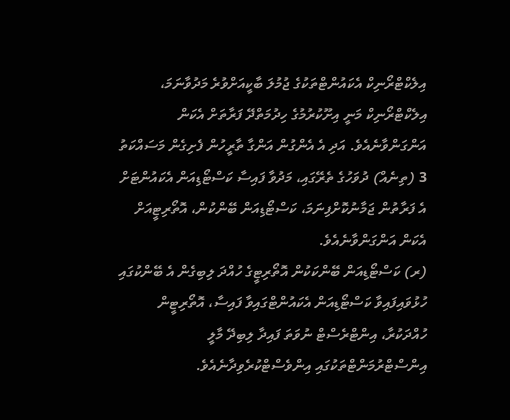އިލެކްޓްރޯނިކް އެކައުންޓްތަކުގެ ޖުމުލަ ބާކީއަށްވުރެ މަދުވާނަމަ، އިލެކްޓްރޯނިކް މަނީ އިށޫކުރުމުގެ ހިދުމަތްދޭ ފަރާތަށް އެކަން އަންގަންވާނެއެވެ. އަދި އެ އެންގުން އަންގާ ތާރީހުން ފެށިގެން މަސައްކަތު 3 (ތިނެއް) ދުވަހުގެ ތެރޭގައި، މަދުވާ ފައިސާ ކަސްޓޯޑިއަން އެކައުންޓަށް އެ ފަރާތުން ޖަމާނުކޮށްފިނަމަ، ކަސްޓޯޑިއަން ބޭންކުން، އޮތޯރިޓީއަށް އެކަން އަންގަންވާނެއެވެ.
(ރ) ކަސްޓޯޑިއަން ބޭންކަކުން އޮތޯރިޓީގެ ހުއްދަ ލިބިގެން އެ ބޭންކުގައި ހުޅުވައިފައިވާ ކަސްޓޯޑިއަން އެކައުންޓްގައިވާ ފައިސާ، އޮތޯރިޓީން ހުއްދަކުރާ، އިންޓްރެސްޓް ނުވަތަ ފައިދާ ލިބިދޭ މާލީ އިންސްޓްރުމަންޓްތަކުގައި އިންވެސްޓްކުރެވިދާނެއެވެ.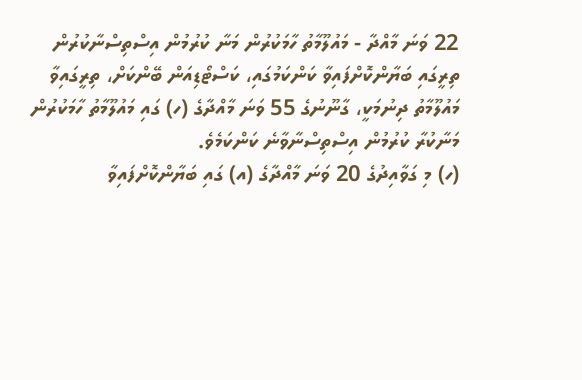22 ވަނަ މާއްދާ - މައުލޫމާތު ހާމަކުރުން މަނާ ކުރުމުން އިސްތިސްނާކުރުން
ތިރީގައި ބަޔާންކޮށްފައިވާ ކަންކަމުގައި، ކަސްޓޯޑިއަން ބޭންކަށް، ތިރީގައިވާ މައުލޫމާތު ދިނުމަކީ، ގާނޫނުގެ 55 ވަނަ މާއްދާގެ (ހ) ގައި މައުލޫމާތު ހާމަކުރުން މަނާކުރާ ކުރުމުން އިސްތިސްނާވާނެ ކަންކަމެވެ.
(ހ) މި ގަވާއިދުގެ 20 ވަނަ މާއްދާގެ (އ) ގައި ބަޔާންކޮށްފައިވާ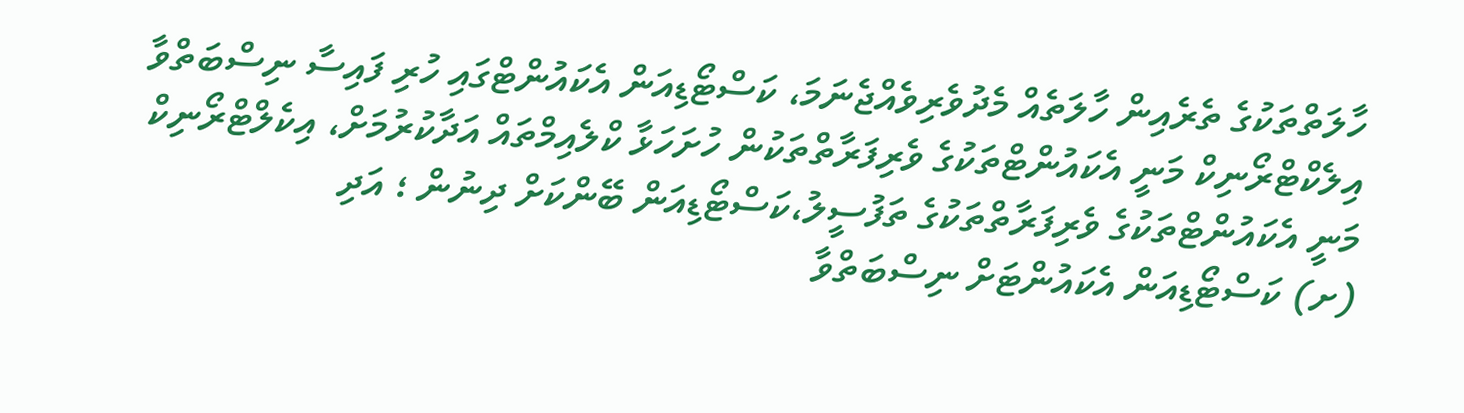ހާލަތްތަކުގެ ތެރެއިން ހާލަތެއް މެދުވެރިވެއްޖެނަމަ، ކަސްޓޯޑިއަން އެކައުންޓްގައި ހުރި ފައިސާ ނިސްބަތްވާ އިލެކްޓްރޯނިކް މަނީ އެކައުންޓްތަކުގެ ވެރިފަރާތްތަކުން ހުށަހަޅާ ކްލެއިމްތައް އަދާކުރުމަށް، އިކެލްޓްރޯނިކް މަނީ އެކައުންޓްތަކުގެ ވެރިފަރާތްތަކުގެ ތަފުސީލު،ކަސްޓޯޑިއަން ބޭންކަށް ދިނުން ؛ އަދި
(ށ) ކަސްޓޯޑިއަން އެކައުންޓަށް ނިސްބަތްވާ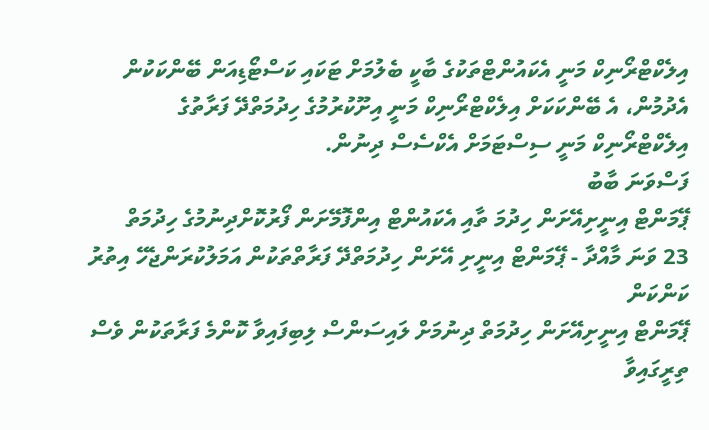އިލެކްޓްރޯނިކް މަނީ އެކައުންޓްތަކުގެ ބާކީ ބެލުމަށް ޓަކައި ކަސްޓޯޑިއަން ބޭންކަކުން އެދުމުން، އެ ބޭންކަކަށް އިލެކްޓްރޯނިކް މަނީ އިށޫކުރުމުގެ ހިދުމަތްދޭ ފަރާތުގެ އިލެކްޓްރޯނިކް މަނީ ސިސްޓަމަށް އެކްސެސް ދިނުން.
ފަސްވަނަ ބާބު
ޕޭމަންޓް އިނީށިއޭށަން ހިދުމަ ތާއި އެކައުންޓް އިންފޮމޭށަން ފޯރުކޮށްދިނުމުގެ ހިދުމަތް
23 ވަނަ މާއްދާ - ޕޭމަންޓް އިނީށި އޭށަން ހިދުމަތްދޭ ފަރާތްތަކުން އަމަލުކުރަންޖެހޭ އިތުރު ކަންކަން
ޕޭމަންޓް އިނީށިއޭށަން ހިދުމަތް ދިނުމަށް ލައިސަންސް ލިބިފައިވާ ކޮންމެ ފަރާތަކުން ވެސް ތިރީގައިވާ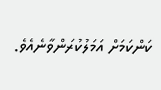ކަންކަމަށް އަމަލުކުރަންވާނެއެވެ.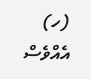(ހ) އެއްވެސް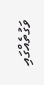ވަގުތެއްގައި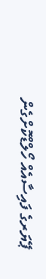ޕޭޔަރގެ ފައިސާއެއް ހޯލްޑްކޮށްގެން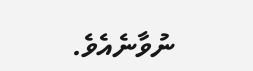ނުވާނެއެވެ.